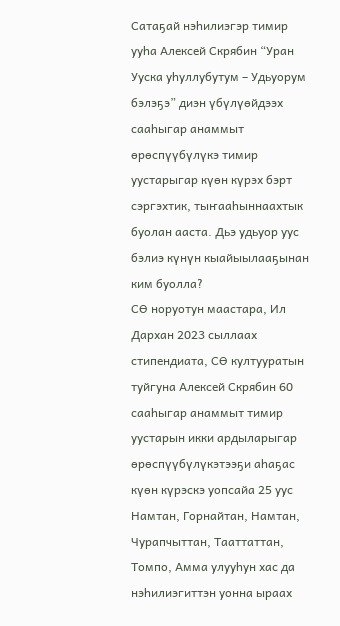Сатаҕай нэһилиэгэр тимир ууһа Алексей Скрябин “Уран Ууска уһуллубутум – Удьуорум бэлэҕэ” диэн үбүлүөйдээх сааһыгар анаммыт өрөспүүбүлүкэ тимир уустарыгар күөн күрэх бэрт сэргэхтик, тыҥааһыннаахтык буолан ааста. Дьэ удьуор уус бэлиэ күнүн кыайыылааҕынан ким буолла?
СӨ норуотун маастара, Ил Дархан 2023 сыллаах стипендиата, СӨ култууратын туйгуна Алексей Скрябин 60 сааһыгар анаммыт тимир уустарын икки ардыларыгар өрөспүүбүлүкэтээҕи аһаҕас күөн күрэскэ уопсайа 25 уус Намтан, Горнайтан, Намтан, Чурапчыттан, Тааттаттан, Томпо, Амма улууһун хас да нэһилиэгиттэн уонна ыраах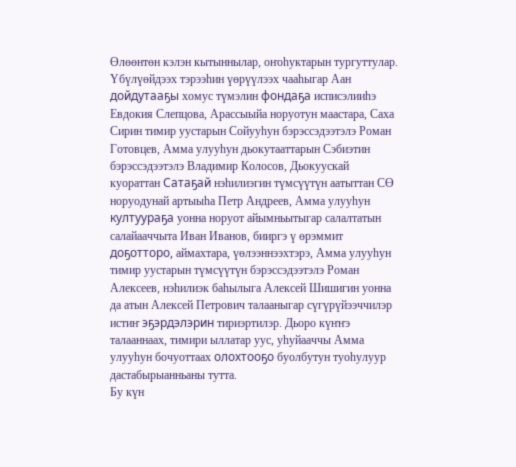Өлөөнтөн кэлэн кытыннылар, оҥоһуктарын тургуттулар. Үбүлүөйдээх тэрээһин үөрүүлээх чааһыгар Аан дойдутааҕы хомус түмэлин фондаҕа исписэлииһэ Евдокия Слепцова, Арассыыйа норуотун маастара, Саха Сирин тимир уустарын Сойууһун бэрэссэдээтэлэ Роман Готовцев, Амма улууһун дьокутааттарын Сэбиэтин бэрэссэдээтэлэ Владимир Колосов, Дьокуускай куораттан Сатаҕай нэһилиэгин түмсүүтүн аатыттан СӨ норуодунай артыыһа Петр Андреев, Амма улууһун култуураҕа уонна норуот айымньытыгар салалтатын салайааччыта Иван Иванов, бииргэ ү өрэммит доҕотторо, аймахтара, үөлээннээхтэрэ, Амма улууһун тимир уустарын түмсүүтүн бэрэссэдээтэлэ Роман Алексеев, нэһилиэк баһылыга Алексей Шишигин уонна да атын Алексей Петрович талааныгар сүгүрүйээччилэр истиҥ эҕэрдэлэрин тириэртилэр. Дьоро күҥҥэ талааннаах, тимири ыллатар уус, уһуйааччы Амма улууһун бочуоттаах олохтооҕо буолбутун туоһулуур дастабырыанньаны тутта.
Бу күн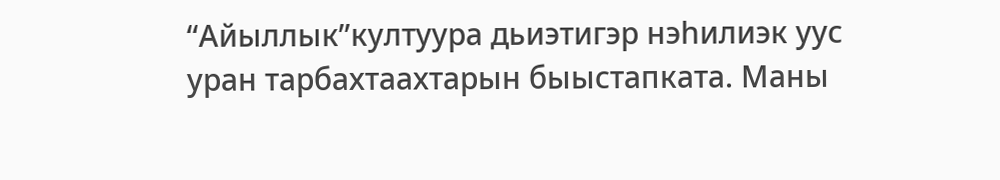“Айыллык”култуура дьиэтигэр нэһилиэк уус уран тарбахтаахтарын быыстапката. Маны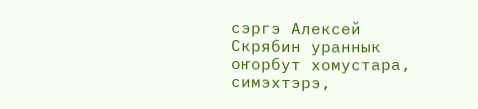сэргэ Алексей Скрябин ураннык оҥорбут хомустара, симэхтэрэ,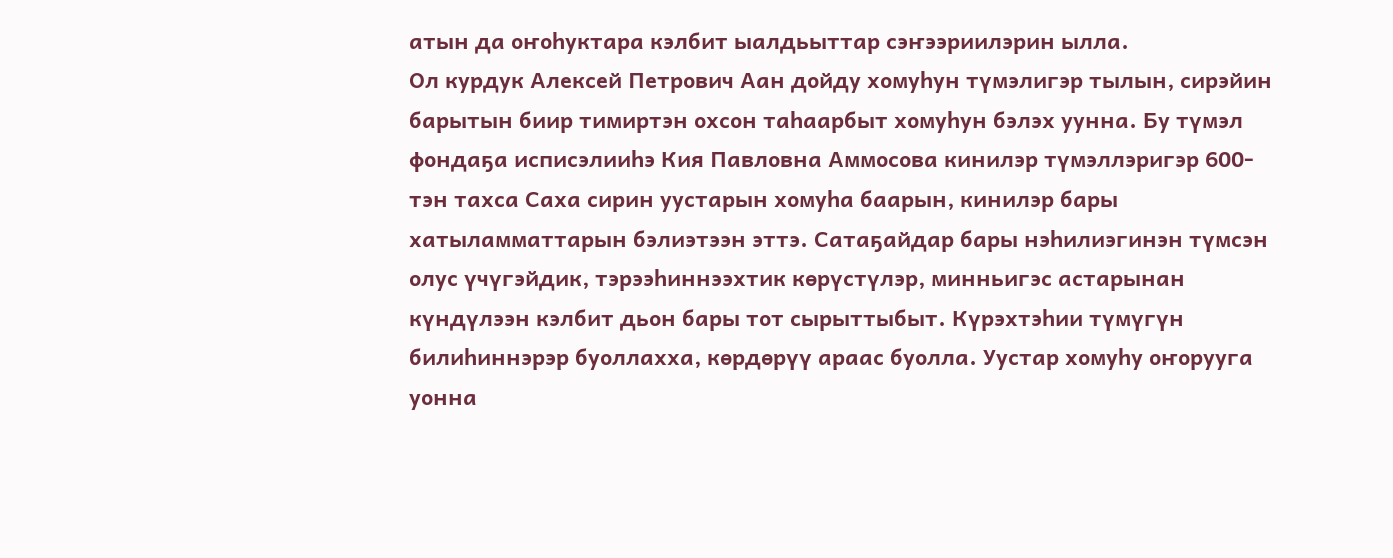атын да оҥоһуктара кэлбит ыалдьыттар сэҥээриилэрин ылла.
Ол курдук Алексей Петрович Аан дойду хомуһун түмэлигэр тылын, сирэйин барытын биир тимиртэн охсон таһаарбыт хомуһун бэлэх уунна. Бу түмэл фондаҕа исписэлииһэ Кия Павловна Аммосова кинилэр түмэллэригэр 600-тэн тахса Саха сирин уустарын хомуһа баарын, кинилэр бары хатыламматтарын бэлиэтээн эттэ. Сатаҕайдар бары нэһилиэгинэн түмсэн олус үчүгэйдик, тэрээһиннээхтик көрүстүлэр, минньигэс астарынан күндүлээн кэлбит дьон бары тот сырыттыбыт. Күрэхтэһии түмүгүн билиһиннэрэр буоллахха, көрдөрүү араас буолла. Уустар хомуһу оҥорууга уонна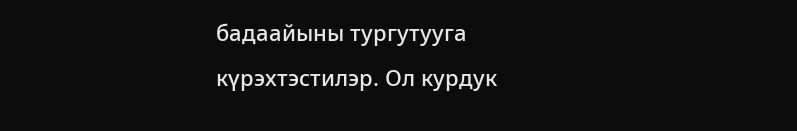бадаайыны тургутууга күрэхтэстилэр. Ол курдук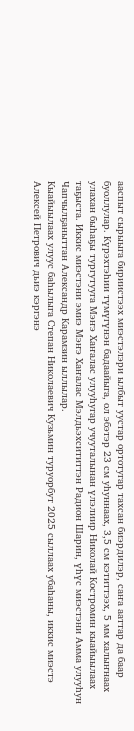ааспыт сырыыга бириистээх миэстэлэри ылбыт уустар ортотугар тахсан биэрдилэр, саҥа ааттар да баар буоллулар. Күрэхтэһии түмүгүнэн бадаайыга, ол эбэтэр 23 см уһуннаах, 3,5 см кэтиттээх, 5 мм халыҥнаах улахан быһаҕы тургутууга Мэҥэ Хаҥалас улууһугар учууталынан үлэлиир Николай Костромин кыайыылаах таҕыста. Иккис миэстэни эмиэ Мэҥэ Хаҥалас Мэлдьэхсититтэн Радион Шарин, үһүс миэстэни Амма улууһун Чапчылҕаныттан Александр Карамзин ыллылар.
Кыайыылаах улуус баһылыга Степан Николаевич Кузьмин туруорбут 2025 сыллаах убаһаны, иккис миэстэ Алексей Петрович дьиэ кэргэнэ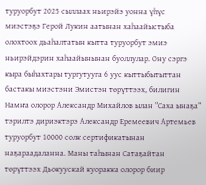туруорбут 2025 сыллаах ньирэйэ уонна үһүс миэстэҕэ Герой Лукин аатынан хаһаайыстыба олохтоох дьаһалтатын кытта туруорбут эмиэ ньирэйдэрин хаһаайынынан буоллулар. Ону сэргэ кыра быһахтары тургутууга 6 уус кыттыбытыттан бастакы миэстэни Эмистэн төрүттээх, билигин Намҥа олорор Александр Михайлов ылан “Саха ынаҕа” тэрилтэ дириэктэрэ Александр Еремеевич Артемьев туруорбут 10000 солк сертификатынан наҕараадаланна. Маны таһынан Сатаҕайтан төрүттээх Дьокуускай куоракка олорор биир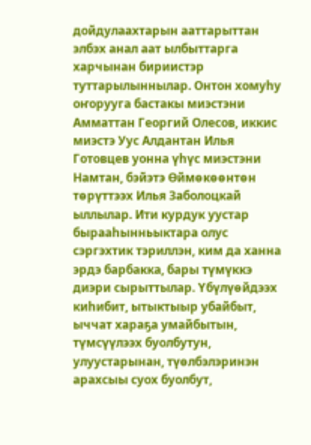дойдулаахтарын ааттарыттан элбэх анал аат ылбыттарга харчынан бириистэр туттарылыннылар. Онтон хомуһу оҥорууга бастакы миэстэни Амматтан Георгий Олесов, иккис миэстэ Уус Алдантан Илья Готовцев уонна үһүс миэстэни Намтан, бэйэтэ Өймөкөөнтөн төрүттээх Илья Заболоцкай ыллылар. Ити курдук уустар бырааһынньыктара олус сэргэхтик тэриллэн, ким да ханна эрдэ барбакка, бары түмүккэ диэри сырыттылар. Үбүлүөйдээх киһибит, ытыктыыр убайбыт, ыччат хараҕа умайбытын, түмсүүлээх буолбутун, улуустарынан, түөлбэлэринэн арахсыы суох буолбут,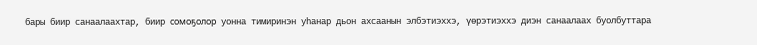бары биир санаалаахтар, биир сомоҕолор уонна тимиринэн уһанар дьон ахсаанын элбэтиэххэ, үөрэтиэххэ диэн санаалаах буолбуттара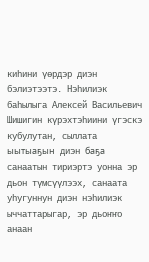киһини үөрдэр диэн бэлиэтээтэ. Нэһилиэк баһылыга Алексей Васильевич Шишигин күрэхтэһиини үгэскэ кубулутан, сыллата ыытыаҕын диэн баҕа санаатын тириэртэ уонна эр дьон түмсүүлээх, санаата уһугуннун диэн нэһилиэк ыччаттарыгар, эр дьоҥҥо анаан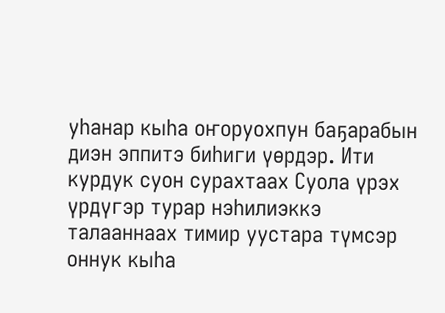уһанар кыһа оҥоруохпун баҕарабын диэн эппитэ биһиги үөрдэр. Ити курдук суон сурахтаах Суола үрэх үрдүгэр турар нэһилиэккэ талааннаах тимир уустара түмсэр оннук кыһа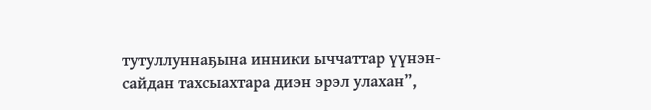тутуллуннаҕына инники ыччаттар үүнэн-сайдан тахсыахтара диэн эрэл улахан”,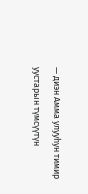— диэн Амма улууһун тимир уустарын түмсүүтүн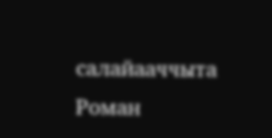салайааччыта Роман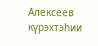Алексеев күрэхтэһии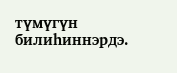түмүгүн билиһиннэрдэ.